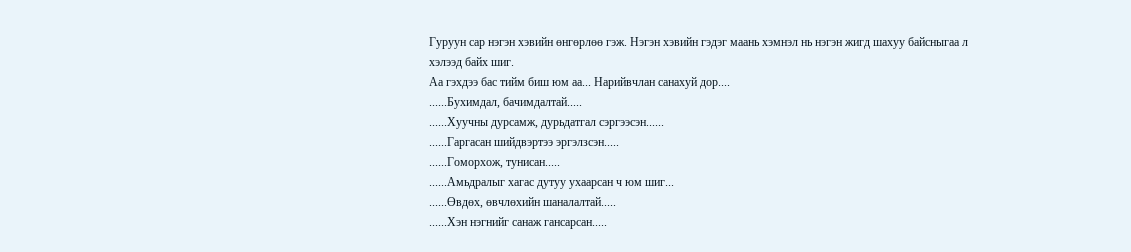Гуруун сар нэгэн хэвийн өнгөрлөө гэж. Нэгэн хэвийн гэдэг маань хэмнэл нь нэгэн жигд шахуу байсныгаа л хэлээд байх шиг.
Аа гэхдээ бас тийм биш юм аа... Нарийвчлан санахуй дор....
......Бухимдал, бачимдалтай.....
......Хуучны дурсамж, дурьдатгал сэргээсэн......
......Гаргасан шийдвэртээ эргэлзсэн.....
......Гоморхож, тунисан.....
......Амьдралыг хагас дутуу ухаарсан ч юм шиг...
......Өвдөх, өвчлөхийн шаналалтай.....
......Хэн нэгнийг санаж гансарсан.....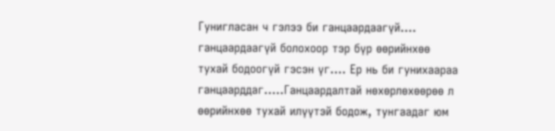Гунигласан ч гэлээ би ганцаардаагүй.... ганцаардаагүй болохоор тэр бүр өөрийнхөө тухай бодоогүй гэсэн үг.... Ер нь би гунихаараа ганцаарддаг.....Ганцаардалтай нөхөрлөхөөрөө л өөрийнхөө тухай илүүтэй бодож, тунгаадаг юм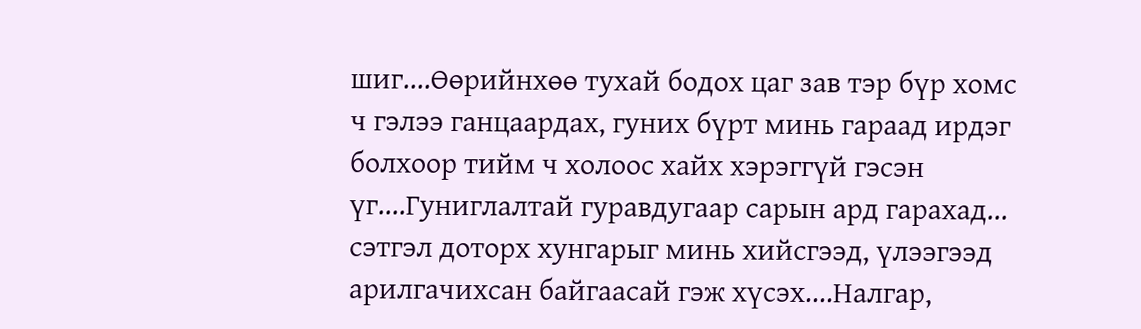шиг....Өөрийнхөө тухай бодох цаг зав тэр бүр хомс ч гэлээ ганцаардах, гуних бүрт минь гараад ирдэг болхоор тийм ч холоос хайх хэрэггүй гэсэн үг....Гуниглалтай гуравдугаар сарын ард гарахад... сэтгэл доторх хунгарыг минь хийсгээд, үлээгээд арилгачихсан байгаасай гэж хүсэх....Налгар,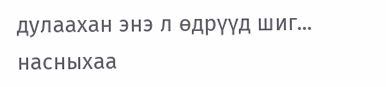дулаахан энэ л өдрүүд шиг... насныхаа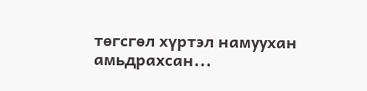төгсгөл хүртэл намуухан амьдрахсан...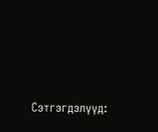Сэтгэгдэлүүд: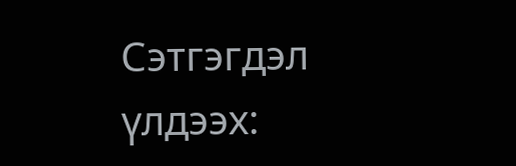Сэтгэгдэл үлдээх: